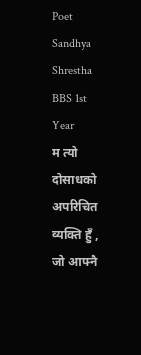Poet
Sandhya Shrestha
BBS 1st Year
म त्यो दोसाधको अपरिचित व्यक्ति हुँ ,
जो आफ्नै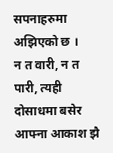सपनाहरुमा अझिएको छ ।
न त वारी, न त पारी, त्यही दोसाधमा बसेर
आफ्ना आकाश झै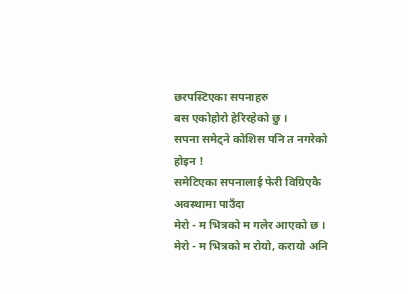छरपस्टिएका सपनाहरु
बस एकोहोरो हेरिरहेको छु ।
सपना समेट्ने कोशिस पनि त नगरेको होइन !
समेटिएका सपनालाई फेरी विग्रिएकै अवस्थामा पाउँदा
मेरो - म भित्रको म गलेर आएको छ ।
मेरो - म भित्रको म रोयो, करायो अनि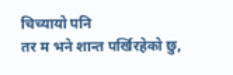चिच्यायो पनि
तर म भने शान्त पर्खिरहेको छु,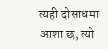त्यही दोसाधमा
आशा छ, त्यो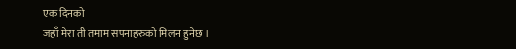एक दिनको
जहाँ मेरा ती तमाम सपनाहरुको मिलन हुनेछ ।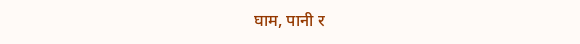घाम, पानी र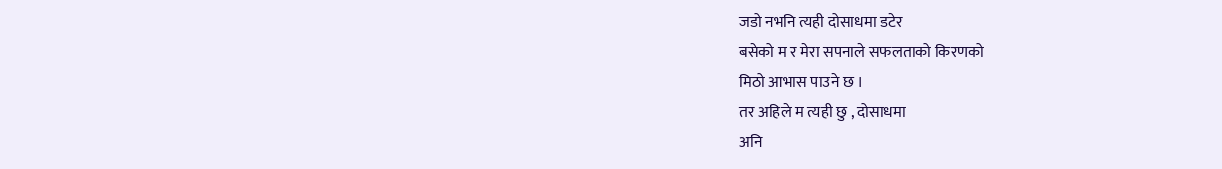जडो नभनि त्यही दोसाधमा डटेर
बसेको म र मेरा सपनाले सफलताको किरणको
मिठो आभास पाउने छ ।
तर अहिले म त्यही छु , दोसाधमा
अनि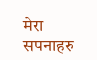मेरा सपनाहरु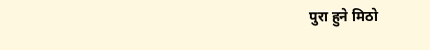पुरा हुने मिठो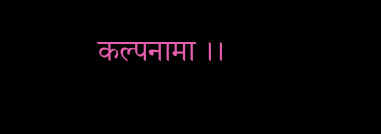कल्पनामा ।।